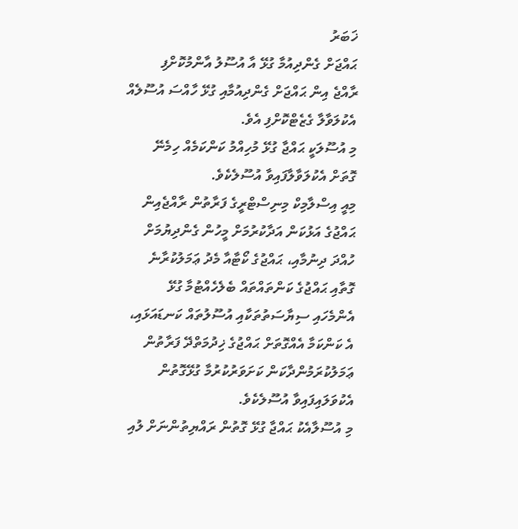ޚަބަރު
ޙައްޖަށް ގެންދިއުމާ ގުޅޭ އާ އުސޫލު އާންމުކޮށްފި
ރާއްޖެ އިން ޙައްޖަށް ގެންދިއުމާއި ގުޅޭ ހާއްސަ އުސޫލެއް އެކުލަވާލާ ގެޒެޓްކޮށްފި އެވެ.
މި އުސޫލަކީ ޙައްޖާ ގުޅޭ މުހިއްމު ކަންކަމެއް ހިމެނޭ ގޮތަށް އެކުލަވާލާފައިވާ އުސޫލެކެވެ.
މިއީ އިސްލާމިކް މިނިސްޓްރީގެ ފަރާތުން ރާއްޖެއިން ޙައްޖުގެ އަޅުކަން އަދާކުރުމަށް މީހުން ގެންދިޔުމަށް ހުއްދަ ދިނުމާއި، ޙައްޖުގެ ކޯޓާއާ މެދު ޢަމަލުކުރާނެ ގޮތާއި ޙައްޖުގެ ކަންތައްތައް ބެލެހެއްޓުމާ ގުޅޭ އެންމެހައި ސިޔާސަތުތަކާއި އުސޫލުތައް ކަނޑައަޅައި، އެ ކަންކަމާ އެއްގޮތަށް ޙައްޖުގެ ޚިދުމަތްދޭ ފަރާތުން ޢަމަލުކުރަމުންދާކަން ކަށަވަރުކުރުމާ ގުޅޭގޮތުން އެކުވަލައިފައިވާ އުސޫލެކެވެ.
މި އުސޫލާއެކު ޙައްޖާ ގުޅޭ ގޮތުން ރައްޔިތުންނަށް ލުއި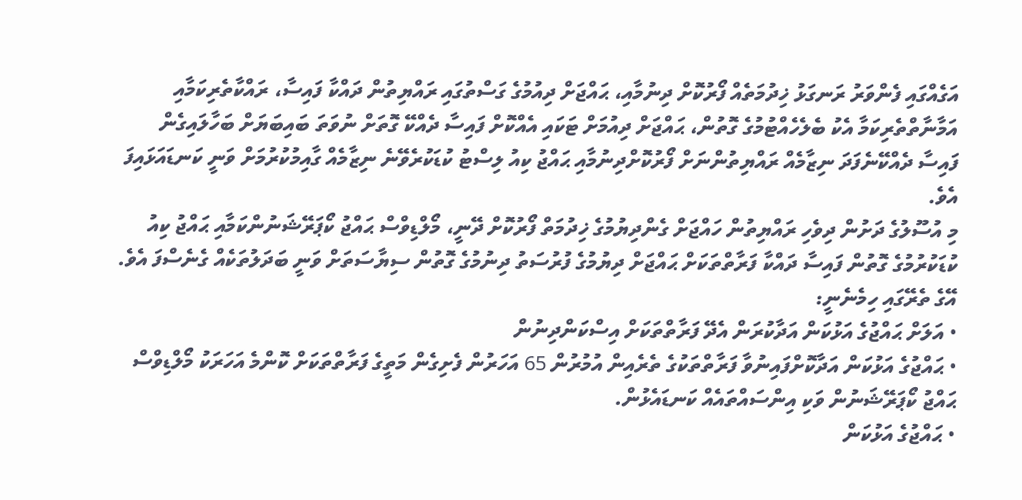އަގެއްގައި ފެންވަރު ރަނގަޅު ޚިދުމަތެއް ފޯރުކޮށް ދިނުމާއި، ޙައްޖަށް ދިއުމުގެ ގަސްތުގައި ރައްޔިތުން ދައްކާ ފައިސާ، ރައްކާތެރިކަމާއި އަމާނާތްތެރިކަމާ އެކު ބެލެހެއްޓުމުގެ ގޮތުން، ޙައްޖަށް ދިއުމަށް ޓަކައި އެއްކޮށް ފައިސާ ދެއްކޭ ގޮތަށް ނުވަތަ ބައިބަޔަށް ބަހާލައިގެން ފައިސާ ދެއްކޭނެފަދަ ނިޒާމެއް ރައްޔިތުންނަށް ފޯރުކޮށްދިނުމާއި ޙައްޖު ކިއު ލިސްޓު ކުޑަކުރެވޭނެ ނިޒާމެއް ގާއިމުކުރުމަށް ވަނީ ކަނޑައަޅައިފަ އެވެ.
މި އުސޫލުގެ ދަށުން ދިވެހި ރައްޔިތުން ހައްޖަށް ގެންދިޔުމުގެ ޚިދުމަތް ފޯރުކޮށް ދޭނީ، މޯލްޑިވްސް ޙައްޖު ކޯޕަރޭޝަނުންކަމާއި ޙައްޖު ކިއު ކުޑަކުރުމުގެ ގޮތުން ފައިސާ ދައްކާ ފަރާތްތަކަށް ޙައްޖަށް ދިޔުމުގެ ފުރުސަތު ދިނުމުގެ ގޮތުން ސިޔާސަތަށް ވަނީ ބަދަލުތަކެއް ގެނެސްފަ އެވެ.
އޭގެ ތެރޭގައި ހިމެނެނީ:
• އަލަށް ޙައްޖުގެ އަޅުކަން އަދާކުރަން އެދޭ ފަރާތްތަކަށް އިސްކަންދިނުން
• ޙައްޖުގެ އަޅުކަން އަދާކޮށްފައިނުވާ ފަރާތްތަކުގެ ތެރެއިން އުމުރުން 65 އަހަރުން ފެށިގެން މަތީގެ ފަރާތްތަކަށް ކޮންމެ އަހަރަކު މޯލްޑިވްސް ޙައްޖު ކޯޕަރޭޝަނުން ވަކި އިންސައްތައެއް ކަނޑައެޅުން.
• ޙައްޖުގެ އަޅުކަން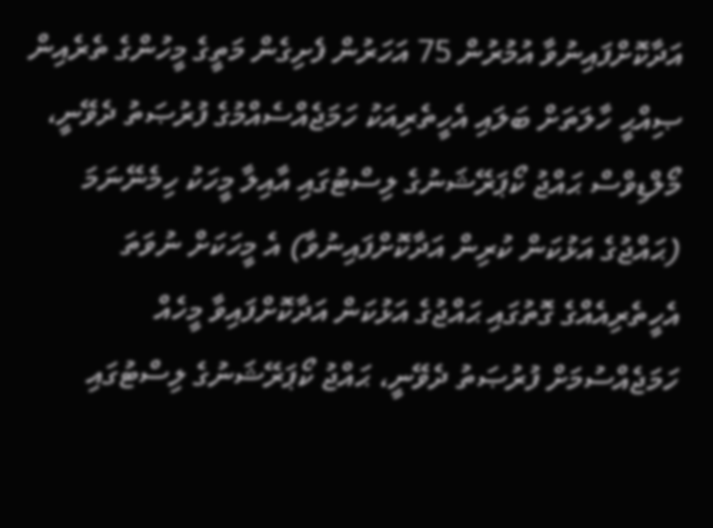އަދާކޮށްފައިނުވާ އުމުރުން 75 އަހަރުން ފެށިގެން މަތީގެ މީހުންގެ ތެރެއިން ޞިއްޙީ ހާލަތަށް ބަލައި އެހީތެރިއަކު ހަމަޖެއްސެއްމުގެ ފުރުޞަތު ދެވޭނީ، މޯލްޑިވްސް ޙައްޖު ކޯޕަރޭޝަނުގެ ލިސްޓުގައި އާއިލާ މީހަކު ހިމެނޭނަމަ (ޙައްޖުގެ އަޅުކަން ކުރިން އަދާކޮށްފައިނުވާ) އެ މީހަކަށް ނުވަތަ އެހީތެރިއެއްގެ ގޮތުގައި ޙައްޖުގެ އަޅުކަން އަދާކޮށްފައިވާ މީހެއް ހަމަޖެއްސުމަށް ފުރުޞަތު ދެވޭނީ، ޙައްޖު ކޯޕަރޭޝަނުގެ ލިސްޓުގައި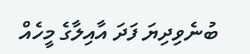ބުނެވިދިޔަ ފަދަ އާއިލާގެ މީހެއް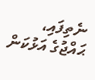ނެތިފައި، ޙައްޖުގެ އަޅުކަން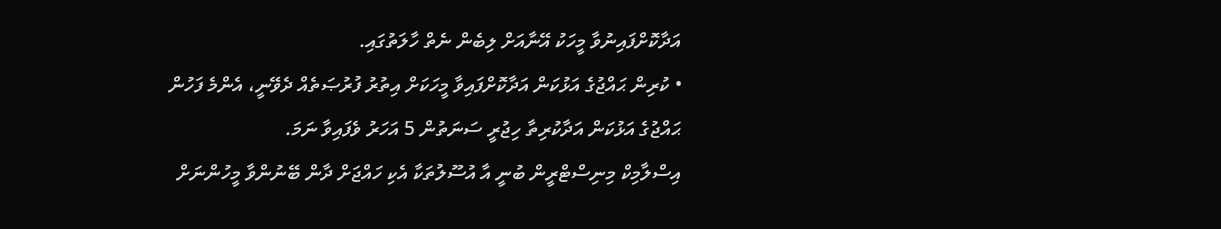އަދާކޮށްފައިނުވާ މީހަކު އޭނާއަށް ލިބެން ނެތް ހާލަތުގައި.
• ކުރިން ޙައްޖުގެ އަޅުކަން އަދާކޮށްފައިވާ މީހަކަށް އިތުރު ފުރުޞަތެއް ދެވޭނީ، އެންމެ ފަހުން ޙައްޖުގެ އަޅުކަން އަދާކުރިތާ ހިޖުރީ ސަނަތުން 5 އަހަރު ވެފައިވާ ނަމަ.
އިސްލާމިކް މިނިސްޓްރީން ބުނީ އާ އުސޫލުތަކާ އެކި ހައްޖަށް ދާން ބޭނުންވާ މީހުންނަށް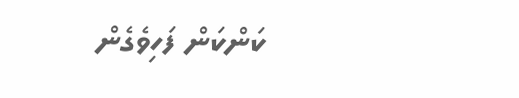ކަންކަން ފަހިވެގެން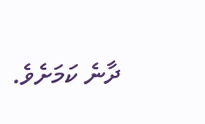ދާނެ ކަމަށެވެ.